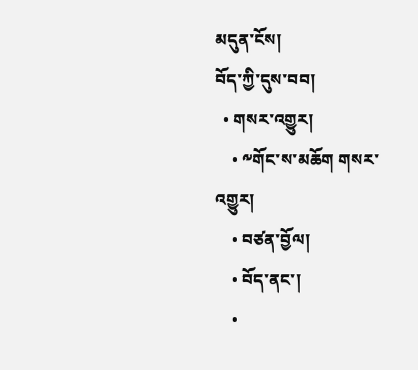མདུན་ངོས།
བོད་ཀྱི་དུས་བབ།
  • གསར་འགྱུར།
    • ༸གོང་ས་མཆོག གསར་འགྱུར།
    • བཙན་བྱོལ།
    • བོད་ནང་།
    •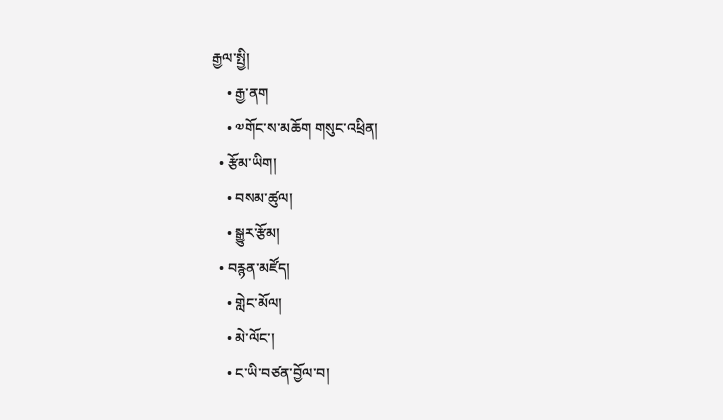རྒྱལ་སྤྱི།
    • རྒྱ་ནག
    • ༧གོང་ས་མཆོག གསུང་འཕྲིན།
  • རྩོམ་ཡིག།
    • བསམ་ཚུལ།
    • སྒྱུར་རྩོམ།
  • བརྙན་མཛོད།
    • གླེང་མོལ།
    • མེ་ལོང་།
    • ང་ཡི་བཙན་བྱོལ་བ།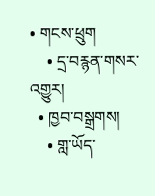• གངས་ཕྲུག
    • དྲ་བརྙན་གསར་འགྱུར།
  • ཁྱབ་བསྒྲགས།
    • གླ་ཡོད་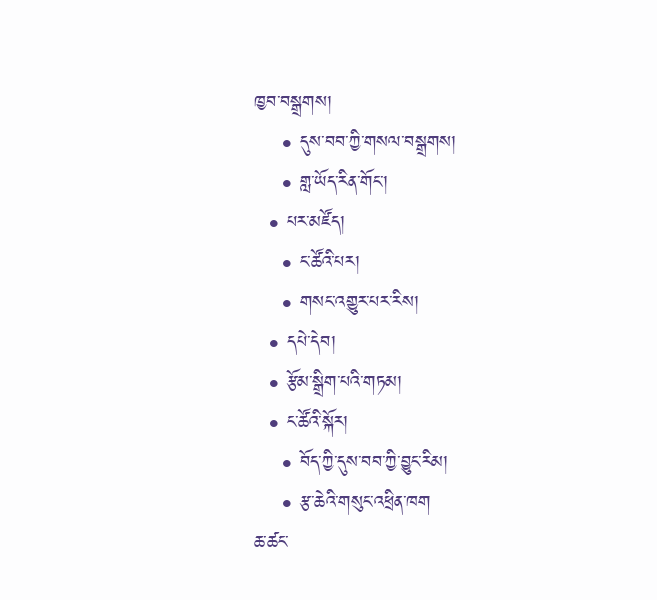ཁྱབ་བསྒྲགས།
    • དུས་བབ་ཀྱི་གསལ་བསྒྲགས།
    • གླ་ཡོད་རིན་གོང་།
  • པར་མཛོད།
    • ང་ཚོའི་པར།
    • གསང་འགྱུར་པར་རིས།
  • དཔེ་དེབ།
  • རྩོམ་སྒྲིག་པའི་གཏམ།
  • ང་ཚོའི་སྐོར།
    • བོད་ཀྱི་དུས་བབ་ཀྱི་བྱུང་རིམ།
    • རྩ་ཆེའི་གསུང་འཕྲིན་ཁག
ཆ་ཚང་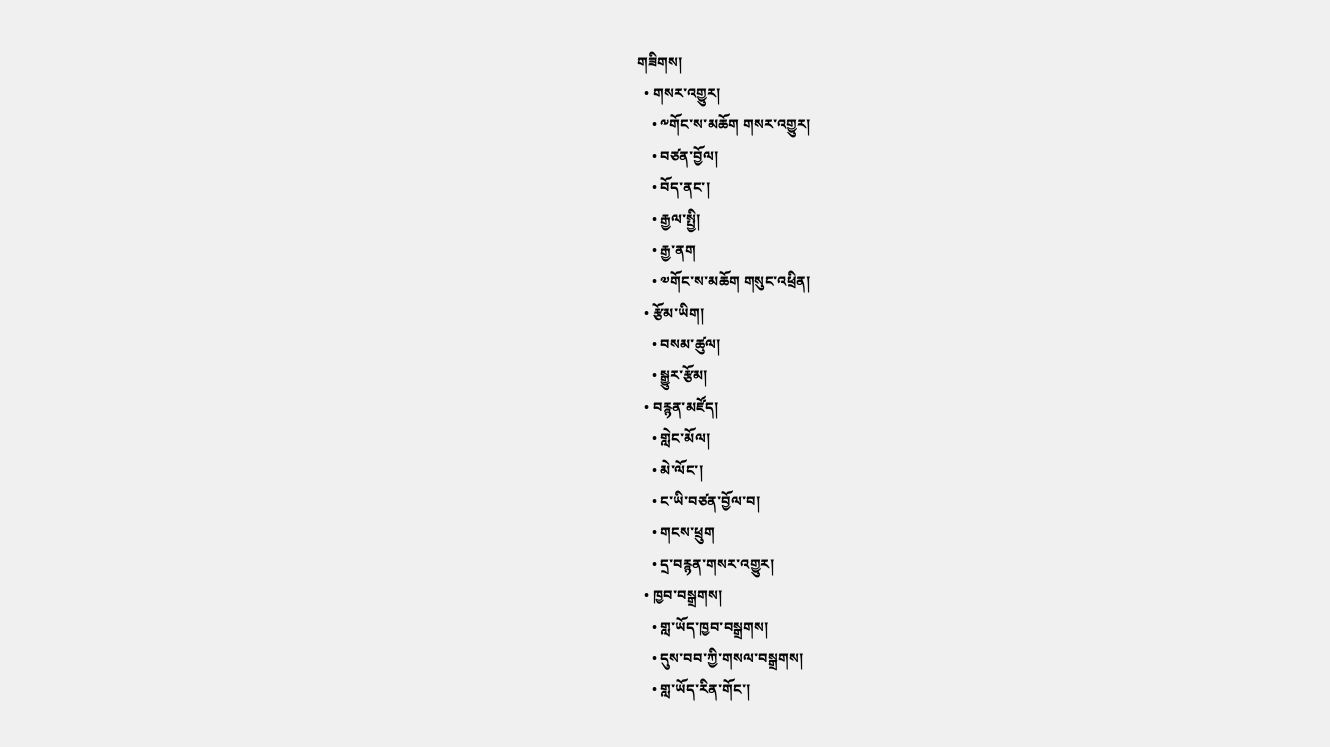གཟིགས།
  • གསར་འགྱུར།
    • ༸གོང་ས་མཆོག གསར་འགྱུར།
    • བཙན་བྱོལ།
    • བོད་ནང་།
    • རྒྱལ་སྤྱི།
    • རྒྱ་ནག
    • ༧གོང་ས་མཆོག གསུང་འཕྲིན།
  • རྩོམ་ཡིག།
    • བསམ་ཚུལ།
    • སྒྱུར་རྩོམ།
  • བརྙན་མཛོད།
    • གླེང་མོལ།
    • མེ་ལོང་།
    • ང་ཡི་བཙན་བྱོལ་བ།
    • གངས་ཕྲུག
    • དྲ་བརྙན་གསར་འགྱུར།
  • ཁྱབ་བསྒྲགས།
    • གླ་ཡོད་ཁྱབ་བསྒྲགས།
    • དུས་བབ་ཀྱི་གསལ་བསྒྲགས།
    • གླ་ཡོད་རིན་གོང་།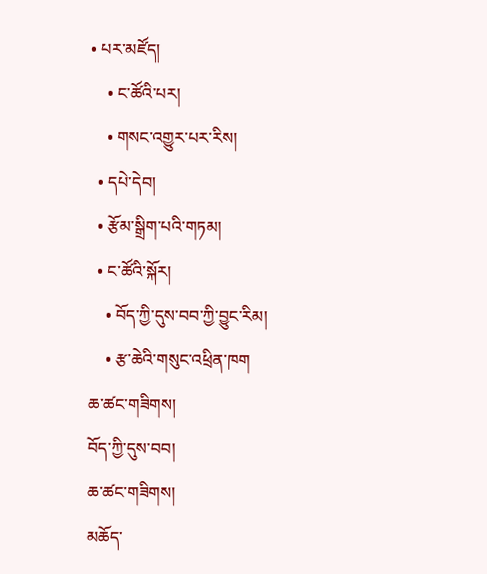• པར་མཛོད།
    • ང་ཚོའི་པར།
    • གསང་འགྱུར་པར་རིས།
  • དཔེ་དེབ།
  • རྩོམ་སྒྲིག་པའི་གཏམ།
  • ང་ཚོའི་སྐོར།
    • བོད་ཀྱི་དུས་བབ་ཀྱི་བྱུང་རིམ།
    • རྩ་ཆེའི་གསུང་འཕྲིན་ཁག
ཆ་ཚང་གཟིགས།
བོད་ཀྱི་དུས་བབ།
ཆ་ཚང་གཟིགས།
མཆོད་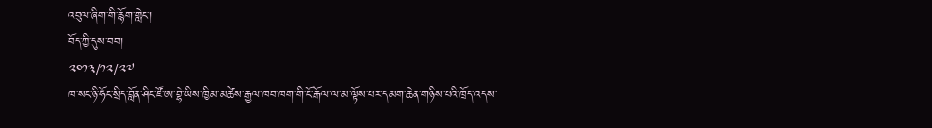འབུལ་ཞིག་གི་རྙོག་གླེང་།
བོད་ཀྱི་དུས་བབ།
༢༠༡༣/༡༢/༢༧
ཁ་སང་ཉི་ཧོང་སྲིད་བློན་ཤིང་ཛོ་ཨ་བྷེ་ཡིས་ཁྱིམ་མཚེས་རྒྱལ་ཁབ་ཁག་གི་ངོ་རྒོལ་ལ་མ་ལྟོས་པར་དམག་ཆེན་གཉིས་པའི་ཁྲོད་འདས་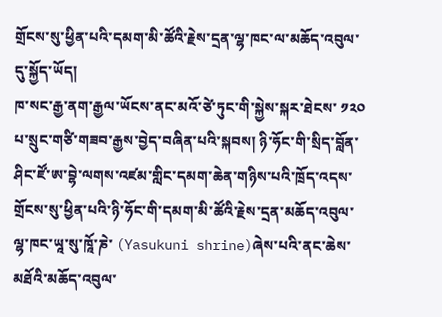གྲོངས་སུ་ཕྱིན་པའི་དམག་མི་ཚོའི་རྗེས་དྲན་ལྷ་ཁང་ལ་མཆོད་འབུལ་དུ་སྐྱོད་ཡོད།
ཁ་སང་རྒྱ་ནག་རྒྱལ་ཡོངས་ནང་མའོ་ཙེ་ཏུང་གི་སྐྱེས་སྐར་ཐེངས་ ༡༢༠ པ་སྲུང་གཙི་གཟབ་རྒྱས་བྱེད་བཞིན་པའི་སྐབས། ཉི་ཧོང་གི་སྲིད་བློན་ཤིང་ཛོ་ཨ་བྷེ་ལགས་འཛམ་གླིང་དམག་ཆེན་གཉིས་པའི་ཁྲོད་འདས་གྲོངས་སུ་ཕྱིན་པའི་ཉི་ཧོང་གི་དམག་མི་ཚོའི་རྗེས་དྲན་མཆོད་འབུལ་ལྷ་ཁང་ཡཱ་སུ་ཁཱོ་ཎེ་ (Yasukuni shrine)ཞེས་པའི་ནང་ཆེས་མཐོའི་མཆོད་འབུལ་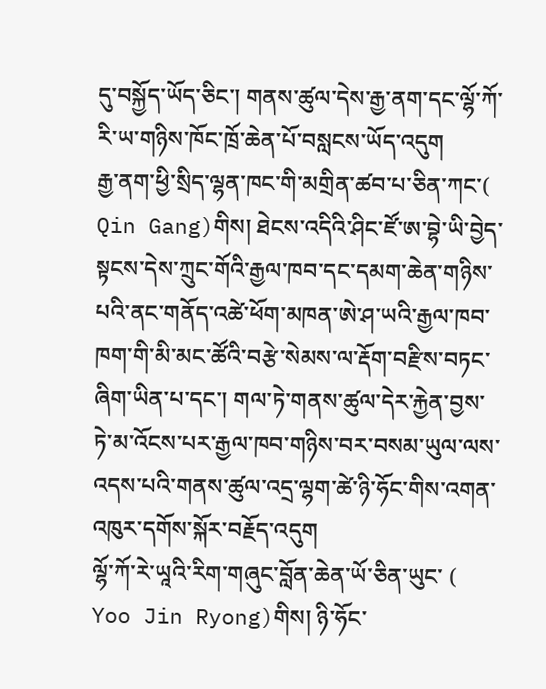དུ་བསྐྱོད་ཡོད་ཅིང་། གནས་ཚུལ་དེས་རྒྱ་ནག་དང་ལྷོ་ཀོ་རི་ཡ་གཉིས་ཁོང་ཁྲོ་ཆེན་པོ་བསླངས་ཡོད་འདུག
རྒྱ་ནག་ཕྱི་སྲིད་ལྷན་ཁང་གི་མགྲིན་ཚབ་པ་ཅིན་ཀང་( Qin Gang)གིས། ཐེངས་འདིའི་ཤིང་ཛོ་ཨ་བྷེ་ཡི་བྱེད་སྟངས་དེས་ཀྲུང་གོའི་རྒྱལ་ཁབ་དང་དམག་ཆེན་གཉིས་པའི་ནང་གནོད་འཚེ་ཕོག་མཁན་ཨེ་ཤ་ཡའི་རྒྱལ་ཁབ་ཁག་གི་མི་མང་ཚོའི་བརྩེ་སེམས་ལ་རྡོག་བརྫིས་བཏང་ཞིག་ཡིན་པ་དང་། གལ་ཏེ་གནས་ཚུལ་དེར་རྐྱེན་བྱས་ཏེ་མ་འོངས་པར་རྒྱལ་ཁབ་གཉིས་བར་བསམ་ཡུལ་ལས་འདས་པའི་གནས་ཚུལ་འདྲ་ལྷག་ཚེ་ཉི་ཧོང་གིས་འགན་འཁུར་དགོས་སྐོར་བརྗོད་འདུག
ལྷོ་ཀོ་རེ་ཡཱའི་རིག་གཞུང་བློན་ཆེན་ཡོ་ཅིན་ཡུང་ ( Yoo Jin Ryong)གིས། ཉི་ཧོང་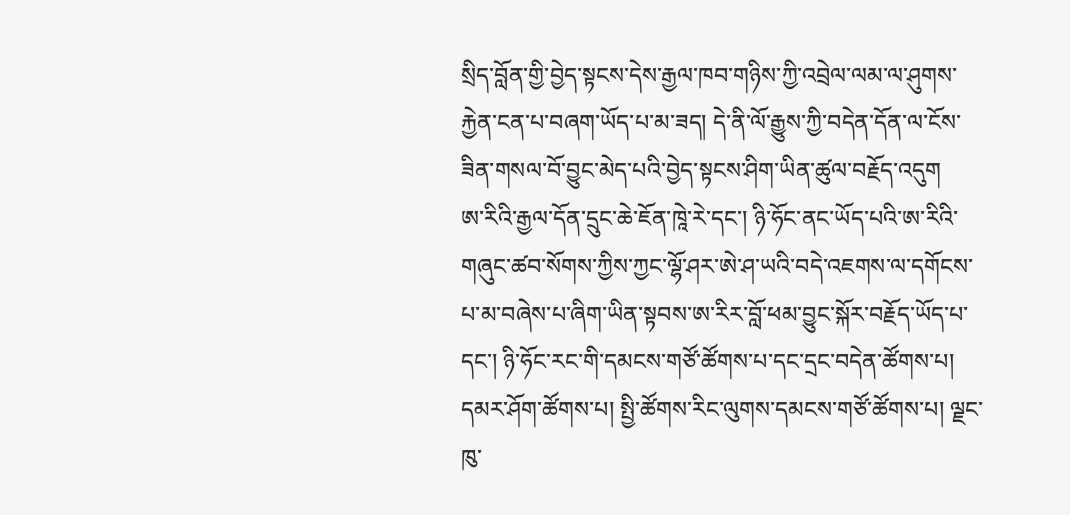སྲིད་བློན་གྱི་བྱེད་སྟངས་དེས་རྒྱལ་ཁབ་གཉིས་ཀྱི་འབྲེལ་ལམ་ལ་ཤུགས་རྐྱེན་ངན་པ་བཞག་ཡོད་པ་མ་ཟད། དེ་ནི་ལོ་རྒྱུས་ཀྱི་བདེན་དོན་ལ་ངོས་ཟིན་གསལ་བོ་བྱུང་མེད་པའི་བྱེད་སྟངས་ཤིག་ཡིན་ཚུལ་བརྗོད་འདུག
ཨ་རིའི་རྒྱལ་དོན་དྲུང་ཆེ་ཇོན་ཁཱེ་རེ་དང་། ཉི་ཧོང་ནང་ཡོད་པའི་ཨ་རིའི་གཞུང་ཚབ་སོགས་ཀྱིས་ཀྱང་ལྷོ་ཤར་ཨེ་ཤ་ཡའི་བདེ་འཇགས་ལ་དགོངས་པ་མ་བཞེས་པ་ཞིག་ཡིན་སྟབས་ཨ་རིར་བློ་ཕམ་བྱུང་སྐོར་བརྗོད་ཡོད་པ་དང་། ཉི་ཧོང་རང་གི་དམངས་གཙོ་ཚོགས་པ་དང་དྲང་བདེན་ཚོགས་པ། དམར་ཤོག་ཚོགས་པ། སྤྱི་ཚོགས་རིང་ལུགས་དམངས་གཙོ་ཚོགས་པ། ལྗང་ཁུ་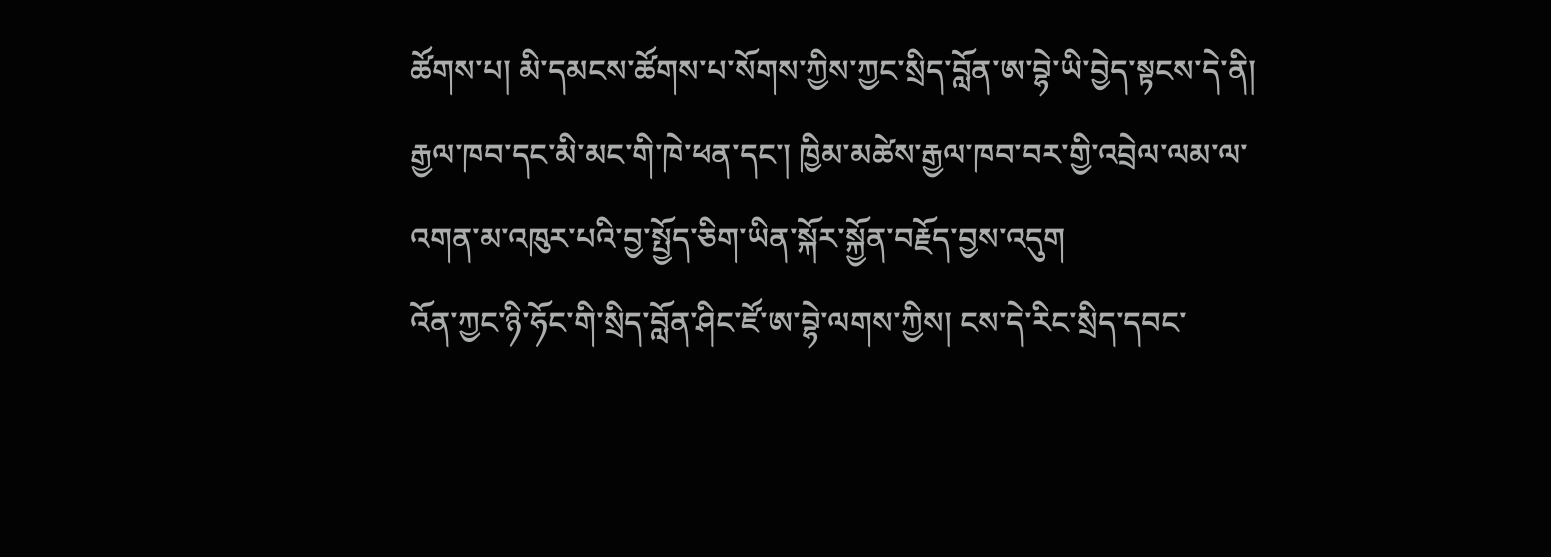ཚོགས་པ། མི་དམངས་ཚོགས་པ་སོགས་ཀྱིས་ཀྱང་སྲིད་བློན་ཨ་བྷེ་ཡི་བྱེད་སྟངས་དེ་ནི། རྒྱལ་ཁབ་དང་མི་མང་གི་ཁེ་ཕན་དང་། ཁྱིམ་མཚེས་རྒྱལ་ཁབ་བར་གྱི་འབྲེལ་ལམ་ལ་འགན་མ་འཁུར་པའི་བྱ་སྤྱོད་ཅིག་ཡིན་སྐོར་སྐྱོན་བརྗོད་བྱས་འདུག
འོན་ཀྱང་ཉི་ཧོང་གི་སྲིད་བློན་ཤིང་ཛོ་ཨ་བྷེ་ལགས་ཀྱིས། ངས་དེ་རིང་སྲིད་དབང་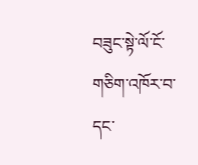བཟུང་སྟེ་ལོ་ངོ་གཅིག་འཁོར་བ་དང་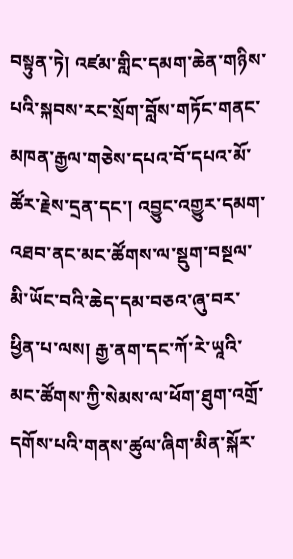བསྟུན་ཏེ། འཛམ་གླིང་དམག་ཆེན་གཉིས་པའི་སྐབས་རང་སྲོག་བློས་གཏོང་གནང་མཁན་རྒྱལ་གཅེས་དཔའ་བོ་དཔའ་མོ་ཚོར་རྗེས་དྲན་དང་། འབྱུང་འགྱུར་དམག་འཐབ་ནང་མང་ཚོགས་ལ་སྡུག་བསྔལ་མི་ཡོང་བའི་ཆེད་དམ་བཅའ་ཞུ་བར་ཕྱིན་པ་ལས། རྒྱ་ནག་དང་ཀོ་རེ་ཡཱའི་མང་ཚོགས་ཀྱི་སེམས་ལ་ཕོག་ཐུག་འགྲོ་དགོས་པའི་གནས་ཚུལ་ཞིག་མིན་སྐོར་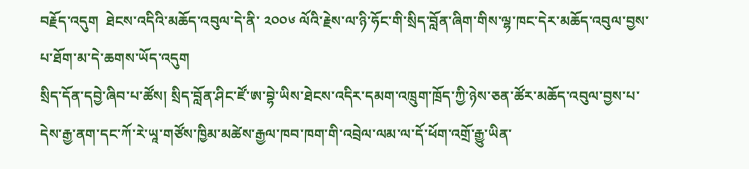བརྗོད་འདུག  ཐེངས་འདིའི་མཆོད་འབུལ་དེ་ནི་ ༢༠༠༦ ལོའི་རྗེས་ལ་ཉི་ཧོང་གི་སྲིད་བློན་ཞིག་གིས་ལྷ་ཁང་དེར་མཆོད་འབུལ་བྱས་པ་ཐོག་མ་དེ་ཆགས་ཡོད་འདུག
སྲིད་དོན་དབྱེ་ཞིབ་པ་ཚོས། སྲིད་བློན་ཤིང་ཛོ་ཨ་བྷེ་ཡིས་ཐེངས་འདིར་དམག་འཁྲུག་ཁྲོད་ཀྱི་ཉེས་ཅན་ཚོར་མཆོད་འབུལ་བྱས་པ་དེས་རྒྱ་ནག་དང་ཀོ་རེ་ཡཱ་གཙོས་ཁྱིམ་མཚེས་རྒྱལ་ཁབ་ཁག་གི་འབྲེལ་ལམ་ལ་དོ་ཕོག་འགྲོ་རྒྱུ་ཡིན་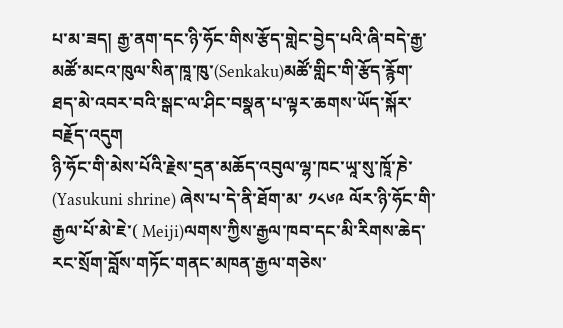པ་མ་ཟད། རྒྱ་ནག་དང་ཉི་ཧོང་གིས་རྩོད་གླེང་བྱེད་པའི་ཞི་བདེ་རྒྱ་མཚོ་མངའ་ཁུལ་སིན་ཁཱ་ཁུ་(Senkaku)མཚོ་གླིང་གི་རྩོད་རྙོག་ཐད་མེ་འབར་བའི་སྒང་ལ་ཤིང་བསྣན་པ་ལྟར་ཆགས་ཡོད་སྐོར་བརྗོད་འདུག
ཉི་ཧོང་གི་མེས་པོའི་རྗེས་དྲན་མཆོད་འབུལ་ལྷ་ཁང་ཡཱ་སུ་ཁཱོ་ཎེ་ (Yasukuni shrine) ཞེས་པ་དེ་ནི་ཐོག་མ་ ༡༨༦༩ ལོར་ཉི་ཧོང་གི་རྒྱལ་པོ་མེ་ཇེ་( Meiji)ལགས་ཀྱིས་རྒྱལ་ཁབ་དང་མི་རིགས་ཆེད་རང་སྲོག་བློས་གཏོང་གནང་མཁན་རྒྱལ་གཅེས་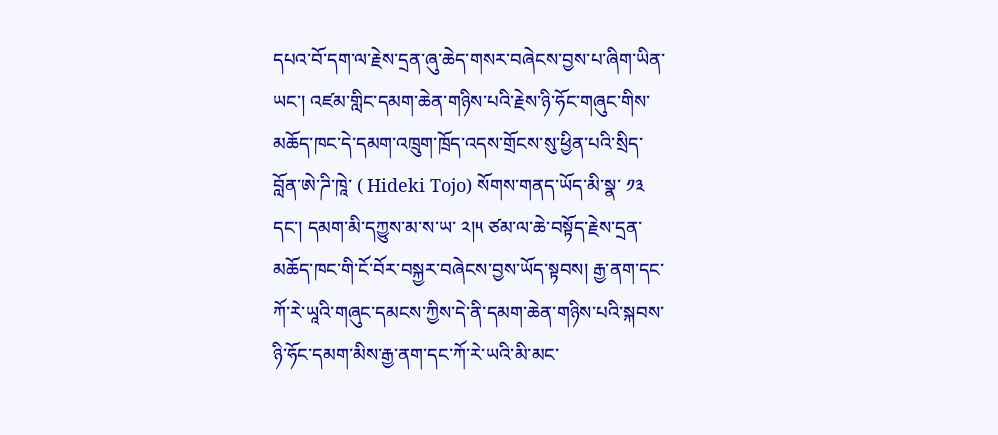དཔའ་བོ་དག་ལ་རྗེས་དྲན་ཞུ་ཆེད་གསར་བཞེངས་བྱས་པ་ཞིག་ཡིན་ཡང་། འཛམ་གླིང་དམག་ཆེན་གཉིས་པའི་རྗེས་ཉི་ཧོང་གཞུང་གིས་མཆོད་ཁང་དེ་དམག་འཁྲུག་ཁྲོད་འདས་གྲོངས་སུ་ཕྱིན་པའི་སྲིད་བློན་ཨེ་ཌི་ཁཱེ་ ( Hideki Tojo) སོགས་གནད་ཡོད་མི་སྣ་ ༡༣ དང་། དམག་མི་དཀྱུས་མ་ས་ཡ་ ༢།༥ ཙམ་ལ་ཆེ་བསྟོད་རྗེས་དྲན་མཆོད་ཁང་གི་ངོ་བོར་བསྐྱར་བཞེངས་བྱས་ཡོད་སྟབས། རྒྱ་ནག་དང་ཀོ་རེ་ཡཱའི་གཞུང་དམངས་ཀྱིས་དེ་ནི་དམག་ཆེན་གཉིས་པའི་སྐབས་ཉི་ཧོང་དམག་མིས་རྒྱ་ནག་དང་ཀོ་རེ་ཡའི་མི་མང་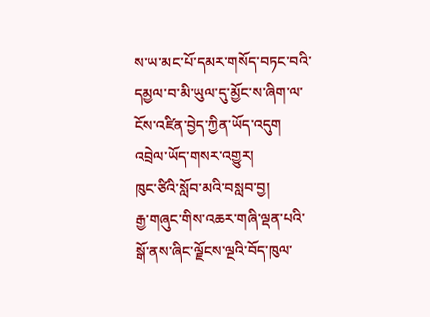ས་ཡ་མང་པོ་དམར་གསོད་བཏང་བའི་དམྱལ་བ་མི་ཡུལ་དུ་མྱོང་ས་ཞིག་ལ་ངོས་འཛིན་བྱེད་ཀྱིན་ཡོད་འདུག
འབྲེལ་ཡོད་གསར་འགྱུར།
ཁུང་ཙིའི་སློབ་མའི་བསླབ་བྱ།
རྒྱ་གཞུང་གིས་འཆར་གཞི་ལྡན་པའི་སྒོ་ནས་ཞིང་ལྗོངས་ལྔའི་བོད་ཁུལ་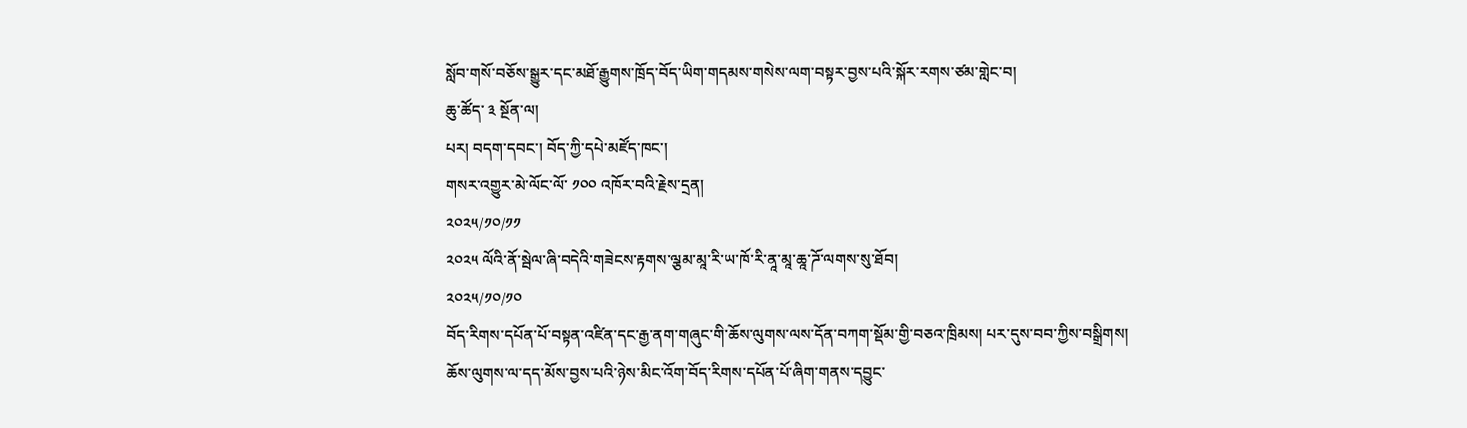སློབ་གསོ་བཅོས་སྒྱུར་དང་མཐོ་རྒྱུགས་ཁྲོད་བོད་ཡིག་གདམས་གསེས་ལག་བསྟར་བྱས་པའི་སྐོར་རགས་ཙམ་གླེང་བ།
ཆུ་ཚོད་ ༣ སྔོན་ལ།
པར། བདག་དབང་། བོད་ཀྱི་དཔེ་མཛོད་ཁང་།
གསར་འགྱུར་མེ་ལོང་ལོ་ ༡༠༠ འཁོར་བའི་རྗེས་དྲན།
༢༠༢༥/༡༠/༡༡
༢༠༢༥ ལོའི་ནོ་སྦེལ་ཞི་བདེའི་གཟེངས་རྟགས་ལྕམ་མཱ་རི་ཡ་ཁོ་རི་ནཱ་མཱ་ཆཱ་ཌོ་ལགས་སུ་ཐོབ།
༢༠༢༥/༡༠/༡༠
བོད་རིགས་དཔོན་པོ་བསྟན་འཛིན་དང་རྒྱ་ནག་གཞུང་གི་ཆོས་ལུགས་ལས་དོན་བཀག་སྡོམ་གྱི་བཅའ་ཁྲིམས། པར་དུས་བབ་ཀྱིས་བསྒྲིགས།
ཆོས་ལུགས་ལ་དད་མོས་བྱས་པའི་ཉེས་མིང་འོག་བོད་རིགས་དཔོན་པོ་ཞིག་གནས་དབྱུང་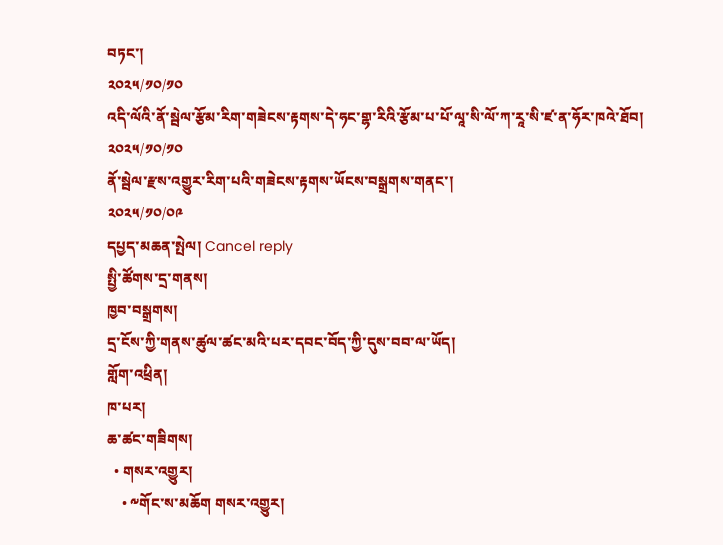བཏང་།
༢༠༢༥/༡༠/༡༠
འདི་ལོའི་ནོ་སྦེལ་རྩོམ་རིག་གཟེངས་རྟགས་དེ་ཧང་གྷ་རིའི་རྩོམ་པ་པོ་ལཱ་སི་ལོ་ཀ་རཱ་སི་ཛ་ན་ཧོར་ཁའེ་ཐོབ།
༢༠༢༥/༡༠/༡༠
ནོ་སྦེལ་རྫས་འགྱུར་རིག་པའི་གཟེངས་རྟགས་ཡོངས་བསྒྲགས་གནང་།
༢༠༢༥/༡༠/༠༩
དཔྱད་མཆན་སྤེལ། Cancel reply
སྤྱི་ཚོགས་དྲ་གནས།
ཁྱབ་བསྒྲགས།
དྲ་ངོས་ཀྱི་གནས་ཚུལ་ཚང་མའི་པར་དབང་བོད་ཀྱི་དུས་བབ་ལ་ཡོད།
གློག་འཕྲིན།
ཁ་པར།
ཆ་ཚང་གཟིགས།
  • གསར་འགྱུར།
    • ༸གོང་ས་མཆོག གསར་འགྱུར།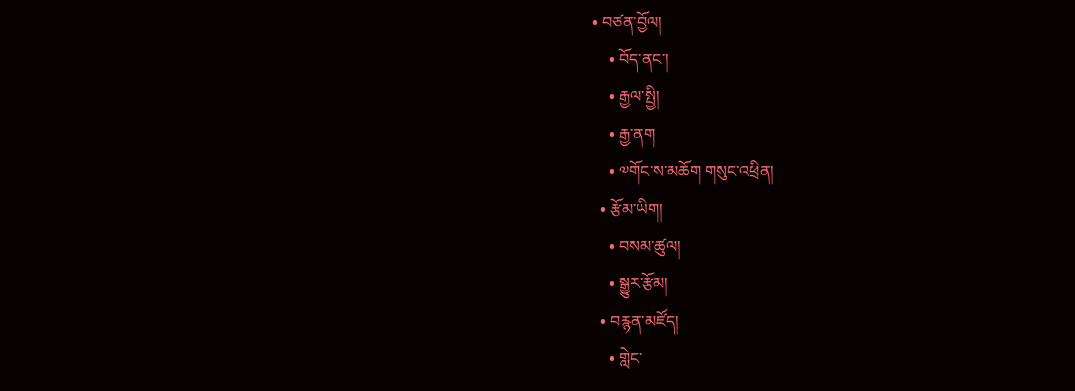• བཙན་བྱོལ།
    • བོད་ནང་།
    • རྒྱལ་སྤྱི།
    • རྒྱ་ནག
    • ༧གོང་ས་མཆོག གསུང་འཕྲིན།
  • རྩོམ་ཡིག།
    • བསམ་ཚུལ།
    • སྒྱུར་རྩོམ།
  • བརྙན་མཛོད།
    • གླེང་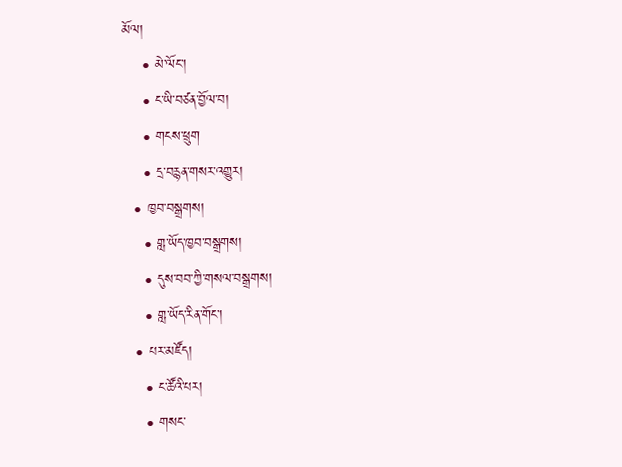མོལ།
    • མེ་ལོང་།
    • ང་ཡི་བཙན་བྱོལ་བ།
    • གངས་ཕྲུག
    • དྲ་བརྙན་གསར་འགྱུར།
  • ཁྱབ་བསྒྲགས།
    • གླ་ཡོད་ཁྱབ་བསྒྲགས།
    • དུས་བབ་ཀྱི་གསལ་བསྒྲགས།
    • གླ་ཡོད་རིན་གོང་།
  • པར་མཛོད།
    • ང་ཚོའི་པར།
    • གསང་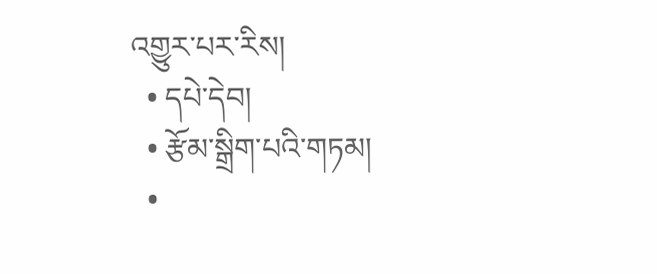འགྱུར་པར་རིས།
  • དཔེ་དེབ།
  • རྩོམ་སྒྲིག་པའི་གཏམ།
  •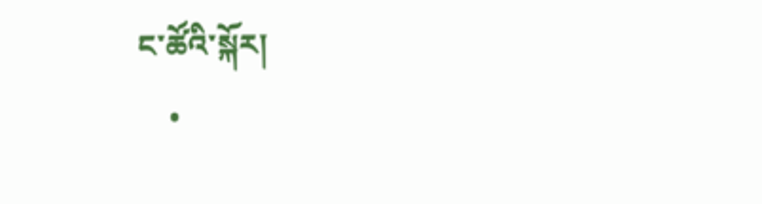ང་ཚོའི་སྐོར།
    •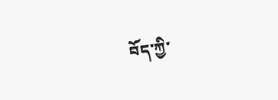བོད་ཀྱི་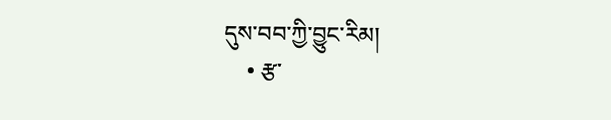དུས་བབ་ཀྱི་བྱུང་རིམ།
    • རྩ་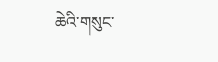ཆེའི་གསུང་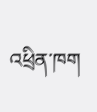འཕྲིན་ཁག